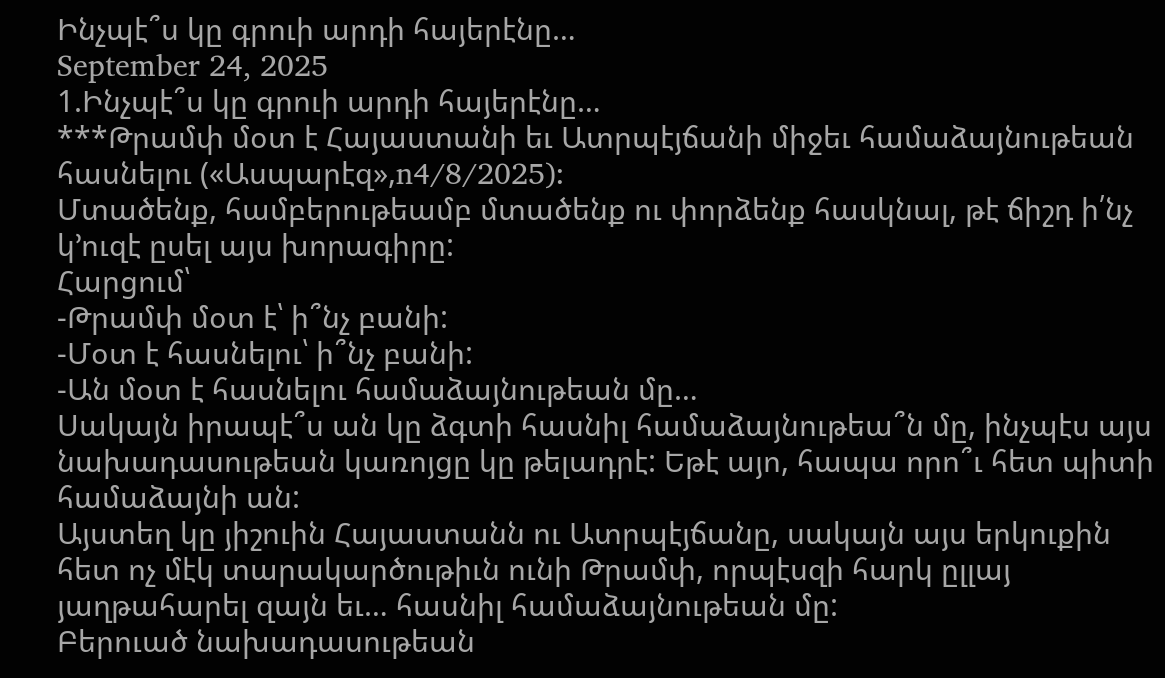Ինչպէ՞ս կը գրուի արդի հայերէնը…
September 24, 2025
1.Ինչպէ՞ս կը գրուի արդի հայերէնը…
***Թրամփ մօտ է Հայաստանի եւ Ատրպէյճանի միջեւ համաձայնութեան հասնելու («Ասպարէզ»,n4/8/2025):
Մտածենք, համբերութեամբ մտածենք ու փորձենք հասկնալ, թէ ճիշդ ի՛նչ կ’ուզէ ըսել այս խորագիրը:
Հարցում՝
-Թրամփ մօտ է՝ ի՞նչ բանի:
-Մօտ է հասնելու՝ ի՞նչ բանի:
-Ան մօտ է հասնելու համաձայնութեան մը…
Սակայն իրապէ՞ս ան կը ձգտի հասնիլ համաձայնութեա՞ն մը, ինչպէս այս նախադասութեան կառոյցը կը թելադրէ: Եթէ այո, հապա որո՞ւ հետ պիտի համաձայնի ան:
Այստեղ կը յիշուին Հայաստանն ու Ատրպէյճանը, սակայն այս երկուքին հետ ոչ մէկ տարակարծութիւն ունի Թրամփ, որպէսզի հարկ ըլլայ յաղթահարել զայն եւ… հասնիլ համաձայնութեան մը:
Բերուած նախադասութեան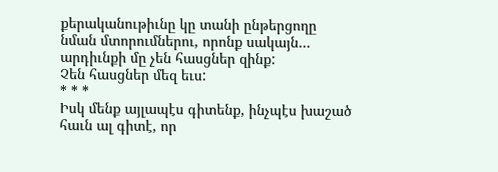քերականութիւնը կը տանի ընթերցողը նման մտորումներու, որոնք սակայն… արդիւնքի մը չեն հասցներ զինք:
Չեն հասցներ մեզ եւս:
* * *
Իսկ մենք այլապէս գիտենք, ինչպէս խաշած հաւն ալ գիտէ, որ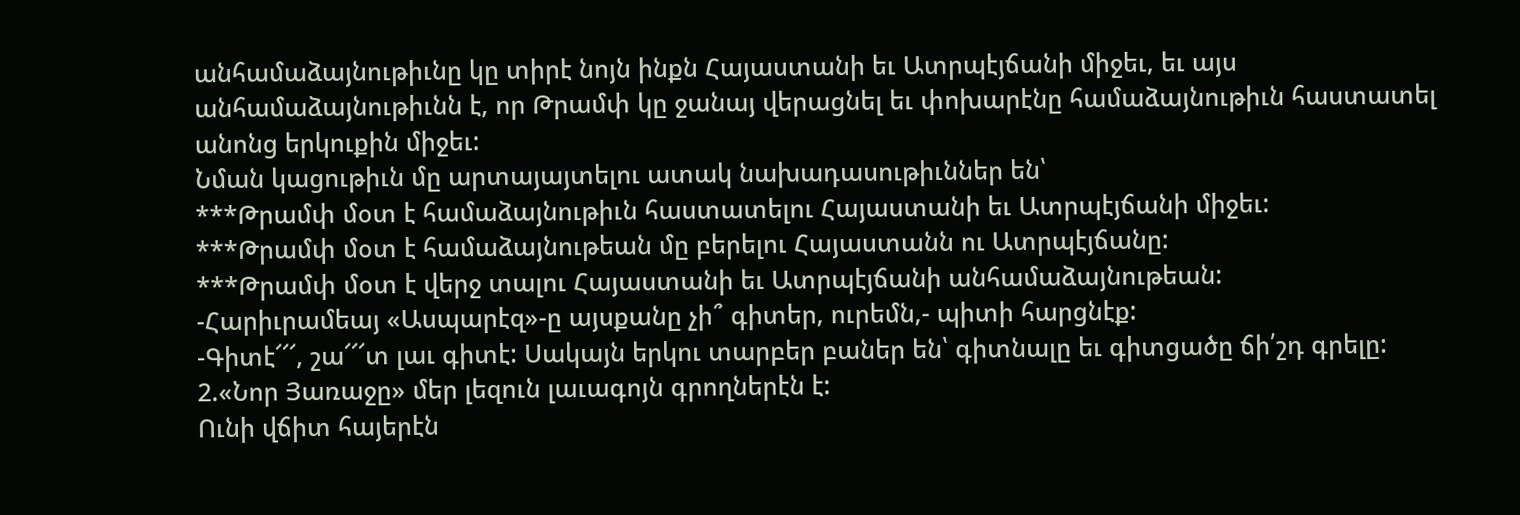անհամաձայնութիւնը կը տիրէ նոյն ինքն Հայաստանի եւ Ատրպէյճանի միջեւ, եւ այս անհամաձայնութիւնն է, որ Թրամփ կը ջանայ վերացնել եւ փոխարէնը համաձայնութիւն հաստատել անոնց երկուքին միջեւ:
Նման կացութիւն մը արտայայտելու ատակ նախադասութիւններ են՝
***Թրամփ մօտ է համաձայնութիւն հաստատելու Հայաստանի եւ Ատրպէյճանի միջեւ:
***Թրամփ մօտ է համաձայնութեան մը բերելու Հայաստանն ու Ատրպէյճանը:
***Թրամփ մօտ է վերջ տալու Հայաստանի եւ Ատրպէյճանի անհամաձայնութեան:
-Հարիւրամեայ «Ասպարէզ»-ը այսքանը չի՞ գիտեր, ուրեմն,- պիտի հարցնէք:
-Գիտէ՜՜՜, շա՜՜՜տ լաւ գիտէ: Սակայն երկու տարբեր բաներ են՝ գիտնալը եւ գիտցածը ճի՛շդ գրելը:
2.«Նոր Յառաջը» մեր լեզուն լաւագոյն գրողներէն է:
Ունի վճիտ հայերէն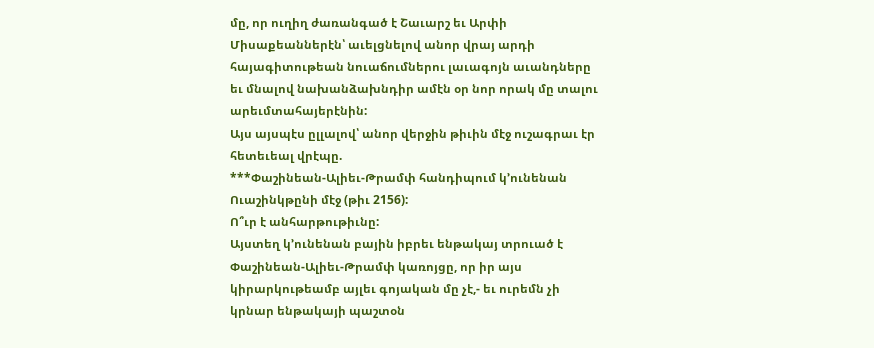մը, որ ուղիղ ժառանգած է Շաւարշ եւ Արփի Միսաքեաններէն՝ աւելցնելով անոր վրայ արդի հայագիտութեան նուաճումներու լաւագոյն աւանդները եւ մնալով նախանձախնդիր ամէն օր նոր որակ մը տալու արեւմտահայերէնին:
Այս այսպէս ըլլալով՝ անոր վերջին թիւին մէջ ուշագրաւ էր հետեւեալ վրէպը.
***Փաշինեան-Ալիեւ-Թրամփ հանդիպում կ’ունենան Ուաշինկթընի մէջ (թիւ 2156):
Ո՞ւր է անհարթութիւնը:
Այստեղ կ’ունենան բային իբրեւ ենթակայ տրուած է Փաշինեան-Ալիեւ-Թրամփ կառոյցը, որ իր այս կիրարկութեամբ այլեւ գոյական մը չէ,- եւ ուրեմն չի կրնար ենթակայի պաշտօն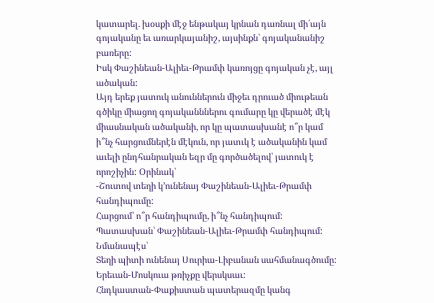կատարել. խօսքի մէջ ենթակայ կրնան դառնալ մի՛այն գոյականը եւ առարկայանիշ, այսինքն՝ գոյականանիշ բառերը:
Իսկ Փաշինեան-Ալիեւ-Թրամփ կառոյցը գոյական չէ, այլ ածական:
Այդ երեք յատուկ անուններուն միջեւ դրուած միութեան գծիկը միացող գոյականններու գումարը կը վերածէ մէկ միասնական ածականի, որ կը պատասխանէ ո՞ր կամ ի՞նչ հարցումներէն մէկուն, որ յատւկ է ածականին կամ աւելի ընդհանրական եզր մը գործածելով՝ յատուկ է որոշիչին: Օրինակ՝
-Շուտով տեղի կ’ունենայ Փաշինեան-Ալիեւ-Թրամփ հանդիպումը:
Հարցում՝ ո՞ր հանդիպումը, ի՞նչ հանդիպում:
Պատասխան՝ Փաշինեան-Ալիեւ-Թրամփ հանդիպում:
Նմանապէս՝
Տեղի պիտի ունենայ Սուրիա-Լիբանան սահմանագծումը:
Երեւան-Մոսկուա թռիչքը վերսկսաւ:
Հնդկաստան-Փաքիստան պատերազմը կանգ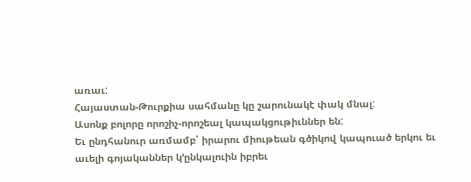առաւ:
Հայաստան-Թուրքիա սահմանը կը շարունակէ փակ մնալ:
Ասոնք բոլորը որոշիչ-որոշեալ կապակցութիւններ են:
Եւ ընդհանուր առմամբ՝ իրարու միութեան գծիկով կապուած երկու եւ աւելի գոյականներ կ’ընկալուին իբրեւ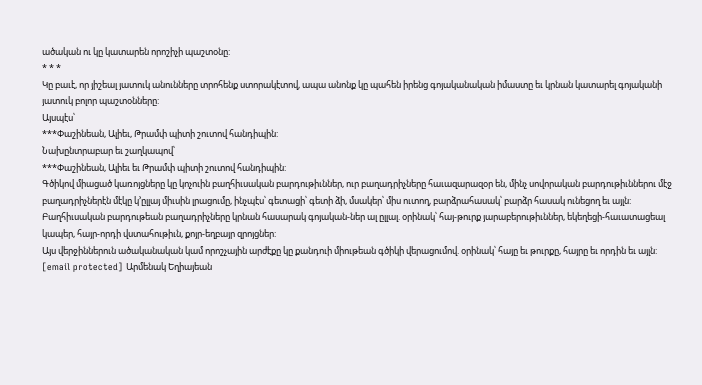ածական ու կը կատարեն որոշիչի պաշտօնը:
* * *
Կը բաւէ, որ յիշեալ յատուկ անունները տրոհենք ստորակէտով, ապա անոնք կը պահեն իրենց գոյականական իմաստը եւ կրնան կատարել գոյականի յատուկ բոլոր պաշտօնները:
Այսպէս՝
***Փաշինեան, Ալիեւ, Թրամփ պիտի շուտով հանդիպին:
Նախընտրաբար եւ շաղկապով՝
***Փաշինեան, Ալիեւ եւ Թրամփ պիտի շուտով հանդիպին:
Գծիկով միացած կառոյցները կը կոչուին բաղհիւսական բարդութիւններ, ուր բաղադրիչները հաւազարազօր են, մինչ սովորական բարդութիւններու մէջ բաղադրիչներէն մէկը կ’ըլլայ միւսին լրացումը, ինչպէս՝ գետացի՝ գետի ձի, մսակեր՝ միս ուտող, բարձրահասակ՝ բարձր հասակ ունեցող եւ այլն:
Բաղհիւսական բարդութեան բաղադրիչները կրնան հասարակ գոյական-ներ ալ ըլլալ. օրինակ՝ հայ-թուրք յարաբերութիւններ, եկեղեցի-հաւատացեալ կապեր, հայր-որդի վստահութիւն, քոյր-եղբայր զրոյցներ:
Այս վերջիններուն ածականական կամ որոշչային արժէքը կը քանդուի միութեան գծիկի վերացումով. օրինակ՝ հայը եւ թուրքը, հայրը եւ որդին եւ այլն:
[email protected] Արմենակ Եղիայեան